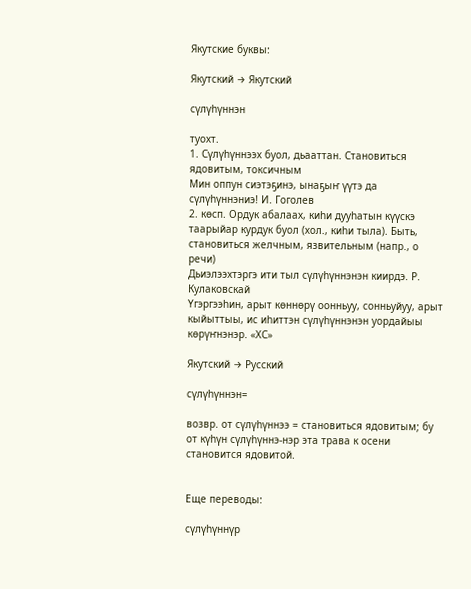Якутские буквы:

Якутский → Якутский

сүлүһүннэн

туохт.
1. Сүлүһүннээх буол, дьааттан. Становиться ядовитым, токсичным
Мин оппун сиэтэҕинэ, ынаҕыҥ үүтэ да сүлүһүннэниэ! И. Гоголев
2. көсп. Ордук абалаах, киһи дууһатын күүскэ таарыйар курдук буол (хол., киһи тыла). Быть, становиться желчным, язвительным (напр., о речи)
Дьиэлээхтэргэ ити тыл сүлүһүннэнэн киирдэ. Р. Кулаковскай
Үгэргээһин, арыт көннөрү оонньуу, сонньуйуу, арыт кыйыттыы, ис иһиттэн сүлүһүннэнэн уордайыы көрүҥнэнэр. «ХС»

Якутский → Русский

сүлүһүннэн=

возвр. от сүлүһүннээ = становиться ядовитым; бу от күһүн сүлүһүннэ-нэр эта трава к осени становится ядовитой.


Еще переводы:

сүлүһүннүр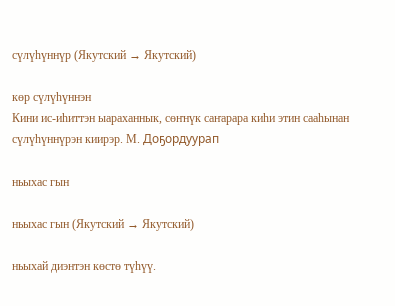сүлүһүннүр (Якутский → Якутский)

көр сүлүһүннэн
Кини ис-иһиттэн ыараханнык, сөҥнүк саҥарара киһи этин сааһынан сүлүһүннүрэн киирэр. М. Доҕордуурап

ньыхас гын

ньыхас гын (Якутский → Якутский)

ньыхай диэнтэн көстө түһүү.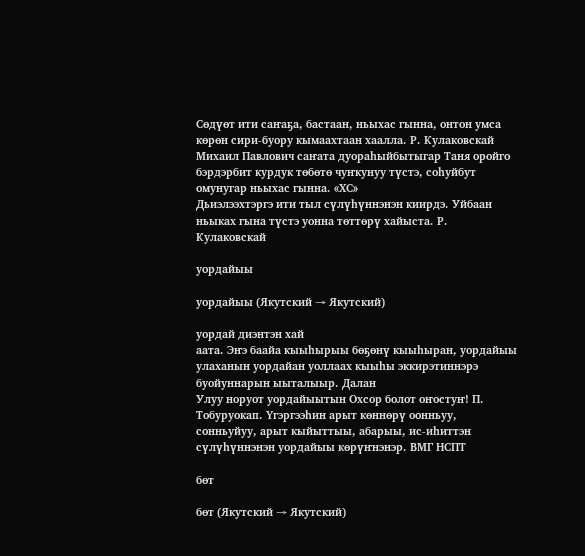Сөдүөт ити саҥаҕа, бастаан, ньыхас гынна, онтон умса көрөн сири-буору кымаахтаан хаалла. Р. Кулаковскай
Михаил Павлович саҥата дуораһыйбытыгар Таня оройго бэрдэрбит курдук төбөтө чуҥкунуу түстэ, соһуйбут омунугар ньыхас гынна. «ХС»
Дьиэлээхтэргэ ити тыл сүлүһүннэнэн киирдэ. Уйбаан ньыках гына түстэ уонна төттөрү хайыста. Р. Кулаковскай

уордайыы

уордайыы (Якутский → Якутский)

уордай диэнтэн хай
аата. Эҥэ баайа кыыһырыы бөҕөнү кыыһыран, уордайыы улаханын уордайан уоллаах кыыһы эккирэтиннэрэ буойуннарын ыыталыыр. Далан
Улуу норуот уордайыытын Охсор болот оҥостуҥ! П. Тобуруокап. Үгэргээһин арыт көннөрү оонньуу, сонньуйуу, арыт кыйыттыы, абарыы, ис-иһиттэн сүлүһүннэнэн уордайыы көрүҥнэнэр. ВМГ НСПТ

бөт

бөт (Якутский → Якутский)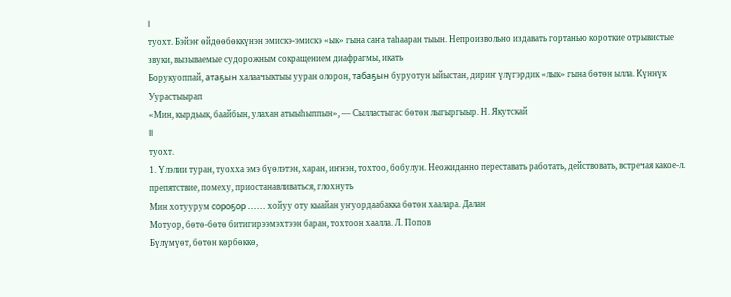I
туохт. Бэйэҥ өйдөөбөккүнэн эмискэ-эмискэ «ык» гына саҥа таһааран тыын. Непроизвольно издавать гортанью короткие отрывистые звуки, вызываемые судорожным сокращением диафрагмы, икать
Борукуоппай, атаҕын халаачыктыы ууран олорон, табаҕын буруотун ыйыстан, дириҥ үлүгэрдик «лык» гына бөтөн ылла. Күннүк Уурастыырап
«Мин, кырдьык, баайбын, улахан атыыһыппын», — Сылластыгас бөтөн лыгыргыыр. Н. Якутскай
II
туохт.
1. Үлэлии туран, туохха эмэ бүөлэтэн, харан, иҥнэн, тохтоо, бобулун. Неожиданно переставать работать, действовать, встречая какое-л. препятствие, помеху, приостанавливаться, глохнуть
Мин хотуурум сороҕор …… хойуу оту кыайан уҥуордаабакка бөтөн хаалара. Далан
Мотуор, бөтө-бөтө битигирээмэхтээн баран, тохтоон хаалла. Л. Попов
Бүлүмүөт, бөтөн көрбөккө,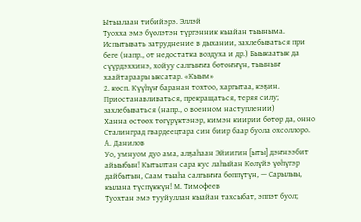Ытыалаан тибийэрэ. Эллэй
Туохха эмэ бүөлэтэн түргэнник кыайан тыыныма. Испытывать затруднение в дыхании, захлебываться при беге (напр., от недостатка воздуха и др.) Быыкаатык да сүүрдэххинэ, хойуу салгыҥҥа бөтөҥҥүн, тыыныҥ хаайтараары ыксатар. «Кыым»
2. көсп. Күүһүҥ баранан тохтоо, харгытаа, кэҕин. Приостанавливаться, прекращаться, теряя силу; захлебываться (напр., о военном наступлении)
Ханна өстөөх төгүрүктэнэр, кимэн киирии бөтөр да, онно Сталинград гвардеецтара син биир баар буола охсоллоро. А. Данилов
Уо, умнуом дуо ама, алҕаһаан Эйиигин [ыты] дэҥнээбит айыыбын! Кытылтан сара кус лаһыйан Көлүйэ үөһүгэр дайбытын, Саам тыаһа салгыҥҥа бөппүтүн, — Сарылыы, кылана түспүккүн! М. Тимофеев
Туохтан эмэ тууйуллан кыайан тахсыбат, эппэт буол;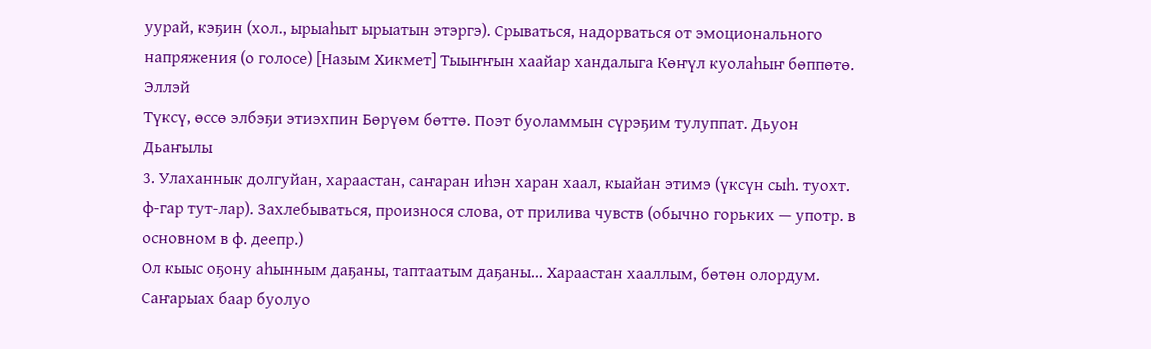уурай, кэҕин (хол., ырыаһыт ырыатын этэргэ). Срываться, надорваться от эмоционального напряжения (о голосе) [Назым Хикмет] Тыыҥҥын хаайар хандалыга Көҥүл куолаһыҥ бөппөтө. Эллэй
Түксү, өссө элбэҕи этиэхпин Бөрүөм бөттө. Поэт буоламмын сүрэҕим тулуппат. Дьуон Дьаҥылы
3. Улаханнык долгуйан, хараастан, саҥаран иһэн харан хаал, кыайан этимэ (үксүн сыһ. туохт. ф-гар тут-лар). Захлебываться, произнося слова, от прилива чувств (обычно горьких — употр. в основном в ф. деепр.)
Ол кыыс оҕону аһынным даҕаны, таптаатым даҕаны... Хараастан хааллым, бөтөн олордум. Саҥарыах баар буолуо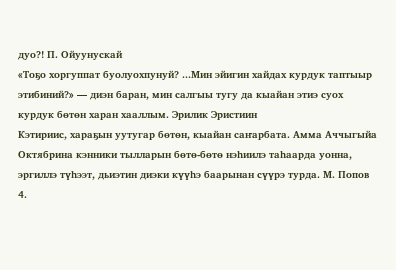дуо?! П. Ойуунускай
«Тоҕо хоргуппат буолуохпунуй? ...Мин эйигин хайдах курдук таптыыр этибиний?» — диэн баран, мин салгыы тугу да кыайан этиэ суох курдук бөтөн харан хааллым. Эрилик Эристиин
Кэтириис, хараҕын уутугар бөтөн, кыайан саҥарбата. Амма Аччыгыйа
Октябрина кэнники тылларын бөтө-бөтө нэһиилэ таһаарда уонна, эргиллэ түһээт, дьиэтин диэки күүһэ баарынан сүүрэ турда. М. Попов
4.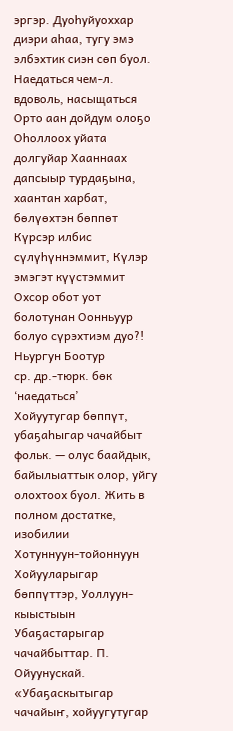эргэр. Дуоһуйуоххар диэри аһаа, тугу эмэ элбэхтик сиэн сөп буол. Наедаться чем-л. вдоволь, насыщаться
Орто аан дойдум олоҕо Оһоллоох уйата долгуйар Хааннаах дапсыыр турдаҕына, хаантан харбат, бөлүөхтэн бөппөт Күрсэр илбис сүлүһүннэммит, Күлэр эмэгэт күүстэммит Охсор обот уот болотунан Оонньуур болуо сүрэхтиэм дуо?! Ньургун Боотур
ср. др.-тюрк. бөк ‘наедаться’
Хойуутугар бөппүт, убаҕаһыгар чачайбыт фольк. — олус баайдык, байылыаттык олор, уйгу олохтоох буол. Жить в полном достатке, изобилии
Хотуннуун-тойоннуун Хойууларыгар бөппүттэр, Уоллуун-кыыстыын Убаҕастарыгар чачайбыттар. П. Ойуунускай. «Убаҕаскытыгар чачайыҥ, хойуугутугар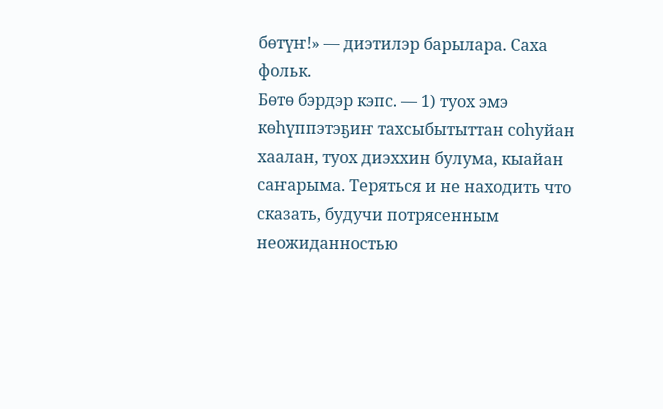бөтүҥ!» — диэтилэр барылара. Саха фольк.
Бөтө бэрдэр кэпс. — 1) туох эмэ көһүппэтэҕиҥ тахсыбытыттан соһуйан хаалан, туох диэххин булума, кыайан саҥарыма. Теряться и не находить что сказать, будучи потрясенным неожиданностью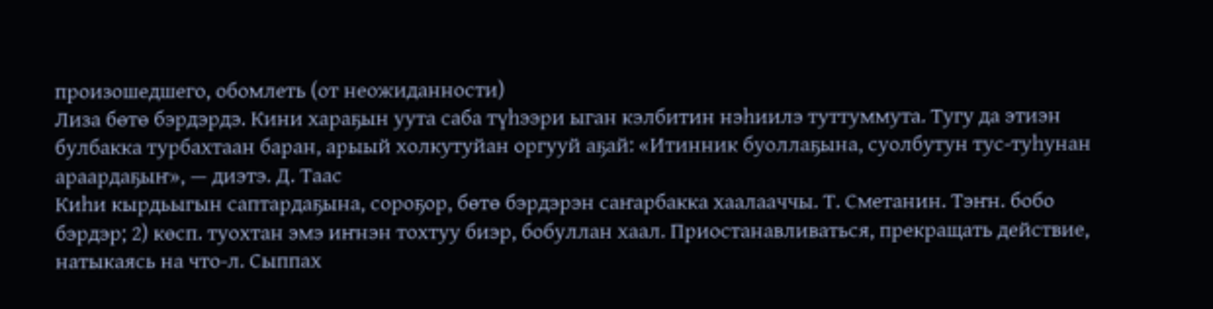произошедшего, обомлеть (от неожиданности)
Лиза бөтө бэрдэрдэ. Кини хараҕын уута саба түһээри ыган кэлбитин нэһиилэ туттуммута. Тугу да этиэн булбакка турбахтаан баран, арыый холкутуйан оргууй аҕай: «Итинник буоллаҕына, суолбутун тус-туһунан араардаҕыҥ», — диэтэ. Д. Таас
Киһи кырдьыгын саптардаҕына, сороҕор, бөтө бэрдэрэн саҥарбакка хаалааччы. Т. Сметанин. Тэҥн. бобо бэрдэр; 2) көсп. туохтан эмэ иҥнэн тохтуу биэр, бобуллан хаал. Приостанавливаться, прекращать действие, натыкаясь на что-л. Сыппах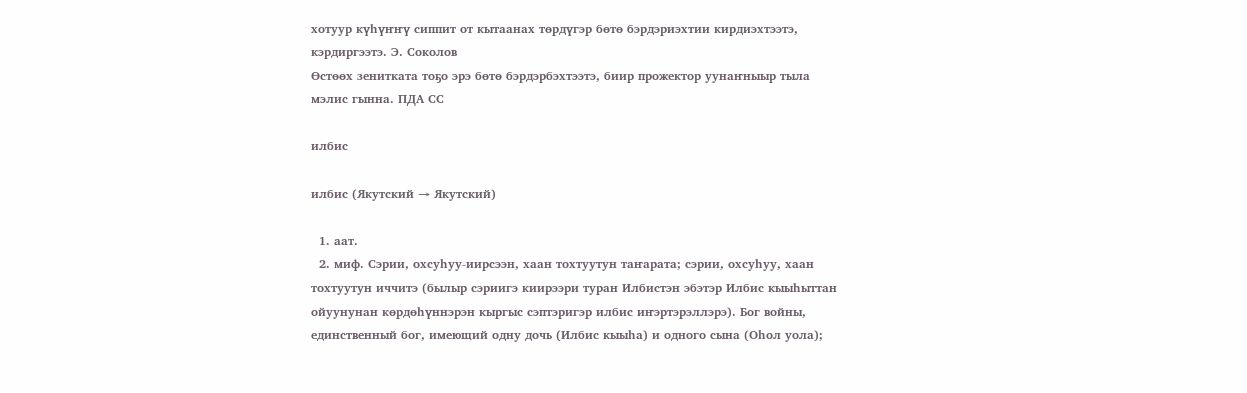хотуур күһүҥҥү сиппит от кытаанах төрдүгэр бөтө бэрдэриэхтии кирдиэхтээтэ, кэрдиргээтэ. Э. Соколов
Өстөөх зенитката тоҕо эрэ бөтө бэрдэрбэхтээтэ, биир прожектор уунаҥныыр тыла мэлис гынна. ПДА СС

илбис

илбис (Якутский → Якутский)

  1. аат.
  2. миф. Сэрии, охсуһуу-иирсээн, хаан тохтуутун таҥарата; сэрии, охсуһуу, хаан тохтуутун иччитэ (былыр сэриигэ киирээри туран Илбистэн эбэтэр Илбис кыыһыттан ойуунунан көрдөһүннэрэн кыргыс сэптэригэр илбис иҥэртэрэллэрэ). Бог войны, единственный бог, имеющий одну дочь (Илбис кыыһа) и одного сына (Оһол уола);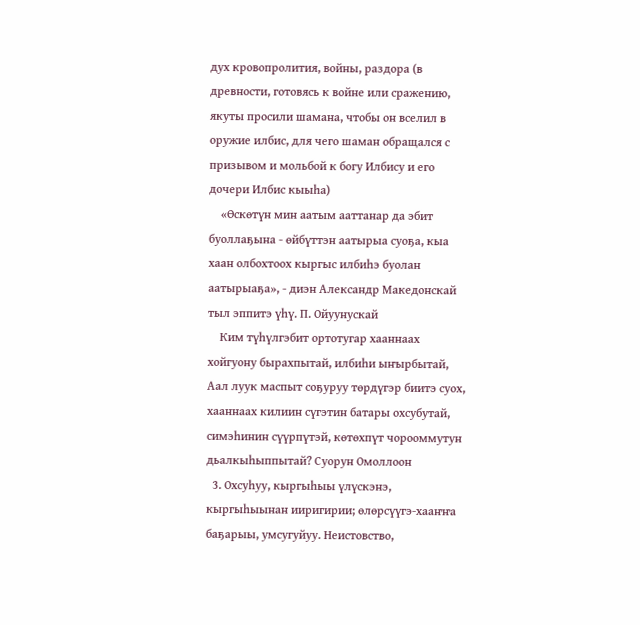дух кровопролития, войны, раздора (в древности, готовясь к войне или сражению, якуты просили шамана, чтобы он вселил в оружие илбис, для чего шаман обращался с призывом и мольбой к богу Илбису и его дочери Илбис кыыһа)
    «Өскөтүн мин аатым ааттанар да эбит буоллаҕына - өйбүттэн аатырыа суоҕа, кыа хаан олбохтоох кыргыс илбиһэ буолан аатырыаҕа», - диэн Александр Македонскай тыл эппитэ үһү. П. Ойуунускай
    Ким түһүлгэбит ортотугар хааннаах хойгуону бырахпытай, илбиһи ыҥырбытай, Аал луук маспыт соҕуруу төрдүгэр биитэ суох, хааннаах килиин сүгэтин батары охсубутай, симэһинин сүүрпүтэй, көтөхпүт чорооммутун дьалкыһыппытай? Суорун Омоллоон
  3. Охсуһуу, кыргыһыы үлүскэнэ, кыргыһыынан ииригирии; өлөрсүүгэ-хааҥҥа баҕарыы, умсугуйуу. Неистовство,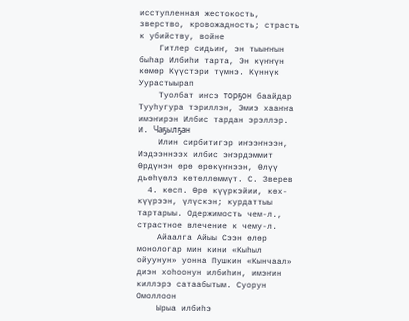исступленная жестокость, зверство, кровожадность; страсть к убийству, войне
    Гитлер сидьиҥ, эн тыыҥҥын быһар Илбиһи тарта, Эн күҥҥүн көмөр Күүстэри түмнэ. Күннүк Уурастыырап
    Туолбат иҥсэ торҕон баайдар Тууһугура тэриллэн, Эмиэ хааҥҥа имэҥирэн Илбис тардан эрэллэр. И. Чаҕылҕан
    Илин сирбитигэр иҥээҥнээн, Иэдээннээх илбис эҥэрдэммит Өрдүнэн өрө өрөкүҥнээн, Өлүү дьөһүөлэ көтөллөммүт. С. Зверев
  4. көсп. Өрө күүркэйии, көх-күүрээн, үлүскэн; курдаттыы тартарыы. Одержимость чем-л., страстное влечение к чему-л.
    Айаалга Айыы Сээн өлөр монологар мин кини «Кыһыл ойуунун» уонна Пушкин «Кынчаал» диэн хоһоонун илбиһин, имэҥин киллэрэ сатаабытым. Суорун Омоллоон
    Ырыа илбиһэ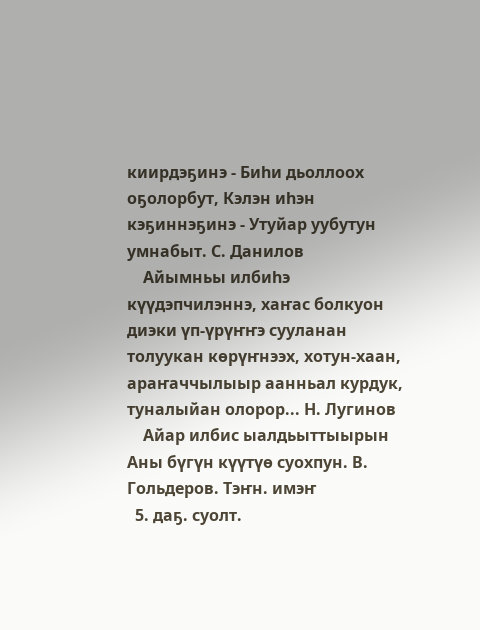киирдэҕинэ - Биһи дьоллоох оҕолорбут, Кэлэн иһэн кэҕиннэҕинэ - Утуйар уубутун умнабыт. С. Данилов
    Айымньы илбиһэ күүдэпчилэннэ, хаҥас болкуон диэки үп-үрүҥҥэ сууланан толуукан көрүҥнээх, хотун-хаан, араҥаччылыыр аанньал курдук, туналыйан олорор... Н. Лугинов
    Айар илбис ыалдьыттыырын Аны бүгүн күүтүө суохпун. В. Гольдеров. Тэҥн. имэҥ
  5. даҕ. суолт.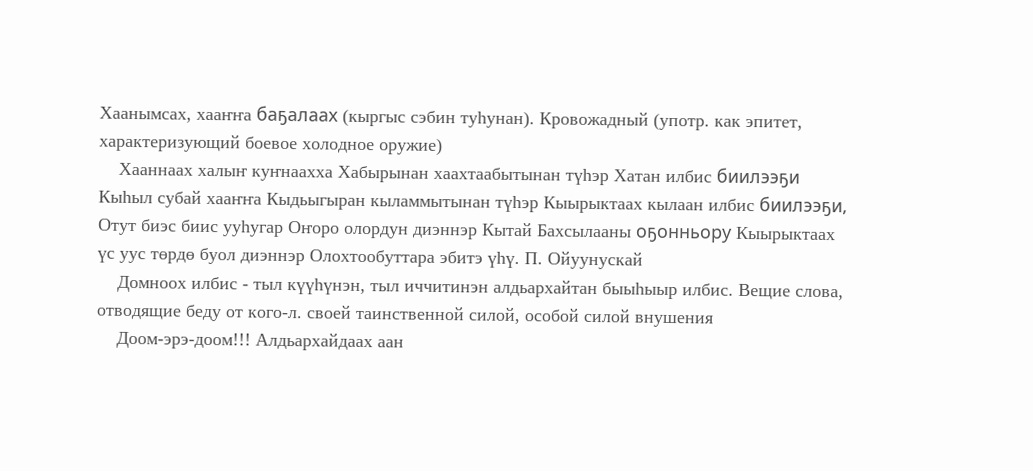Хаанымсах, хааҥҥа баҕалаах (кыргыс сэбин туһунан). Кровожадный (употр. как эпитет, характеризующий боевое холодное оружие)
    Хааннаах халыҥ куҥнаахха Хабырынан хаахтаабытынан түһэр Хатан илбис биилээҕи Кыһыл субай хааҥҥа Кыдьыгыран кыламмытынан түһэр Кыырыктаах кылаан илбис биилээҕи, Отут биэс биис ууһугар Оҥоро олордун диэннэр Кытай Бахсылааны оҕонньору Кыырыктаах үс уус төрдө буол диэннэр Олохтообуттара эбитэ үһү. П. Ойуунускай
    Домноох илбис - тыл күүһүнэн, тыл иччитинэн алдьархайтан быыһыыр илбис. Вещие слова, отводящие беду от кого-л. своей таинственной силой, особой силой внушения
    Доом-эрэ-доом!!! Алдьархайдаах аан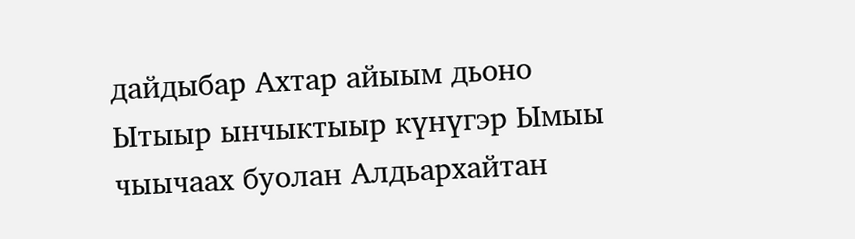дайдыбар Ахтар айыым дьоно Ытыыр ынчыктыыр күнүгэр Ымыы чыычаах буолан Алдьархайтан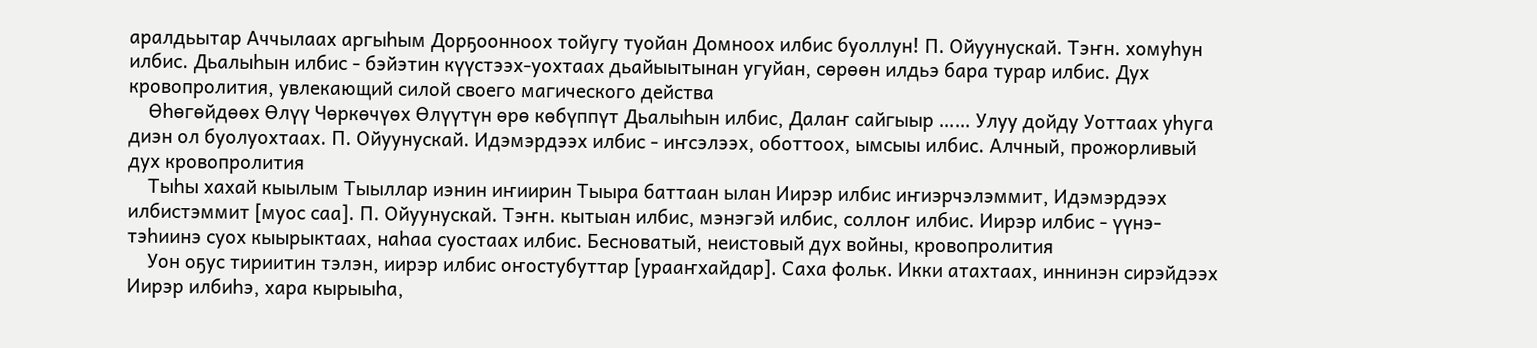аралдьытар Аччылаах аргыһым Дорҕоонноох тойугу туойан Домноох илбис буоллун! П. Ойуунускай. Тэҥн. хомуһун илбис. Дьалыһын илбис - бэйэтин күүстээх-уохтаах дьайыытынан угуйан, сөрөөн илдьэ бара турар илбис. Дух кровопролития, увлекающий силой своего магического действа
    Өһөгөйдөөх Өлүү Чөркөчүөх Өлүүтүн өрө көбүппүт Дьалыһын илбис, Далаҥ сайгыыр …… Улуу дойду Уоттаах уһуга диэн ол буолуохтаах. П. Ойуунускай. Идэмэрдээх илбис - иҥсэлээх, оботтоох, ымсыы илбис. Алчный, прожорливый дух кровопролития
    Тыһы хахай кыылым Тыыллар иэнин иҥиирин Тыыра баттаан ылан Иирэр илбис иҥиэрчэлэммит, Идэмэрдээх илбистэммит [муос саа]. П. Ойуунускай. Тэҥн. кытыан илбис, мэнэгэй илбис, соллоҥ илбис. Иирэр илбис - үүнэ-тэһиинэ суох кыырыктаах, наһаа суостаах илбис. Бесноватый, неистовый дух войны, кровопролития
    Уон оҕус тириитин тэлэн, иирэр илбис оҥостубуттар [урааҥхайдар]. Саха фольк. Икки атахтаах, иннинэн сирэйдээх Иирэр илбиһэ, хара кырыыһа,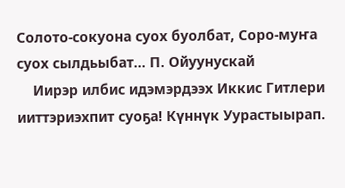Солото-сокуона суох буолбат, Соро-муҥа суох сылдьыбат... П. Ойуунускай
    Иирэр илбис идэмэрдээх Иккис Гитлери ииттэриэхпит суоҕа! Күннүк Уурастыырап.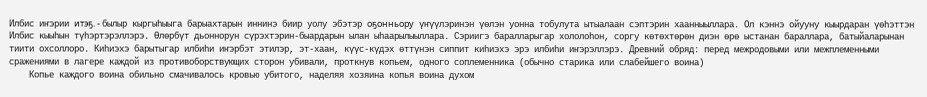Илбис иҥэрии итэҕ. - былыр кыргыһыыга барыахтарын иннинэ биир уолу эбэтэр оҕонньору үҥүүлэринэн үөлэн уонна тобулута ытыалаан сэптэрин хаанныыллара. Ол кэннэ ойууну кыырдаран үөһэттэн Илбис кыыһын түһэртэрэллэрэ. Өлөрбүт дьоннорун сүрэхтэрин-быардарын ылан ыһаарылыыллара. Сэриигэ баралларыгар хололоһон, соргу көтөхтөрөн диэн өрө ыстанан бараллара, батыйаларынан тиити охсоллоро. Киһиэхэ барытыгар илбиһи иҥэрбэт этилэр, эт-хаан, күүс-күдэх өттүнэн сиппит киһиэхэ эрэ илбиһи иҥэрэллэрэ. Древний обряд: перед межродовыми или межплеменными сражениями в лагере каждой из противоборствующих сторон убивали, проткнув копьем, одного соплеменника (обычно старика или слабейшего воина)
    Копье каждого воина обильно смачивалось кровью убитого, наделяя хозяина копья воина духом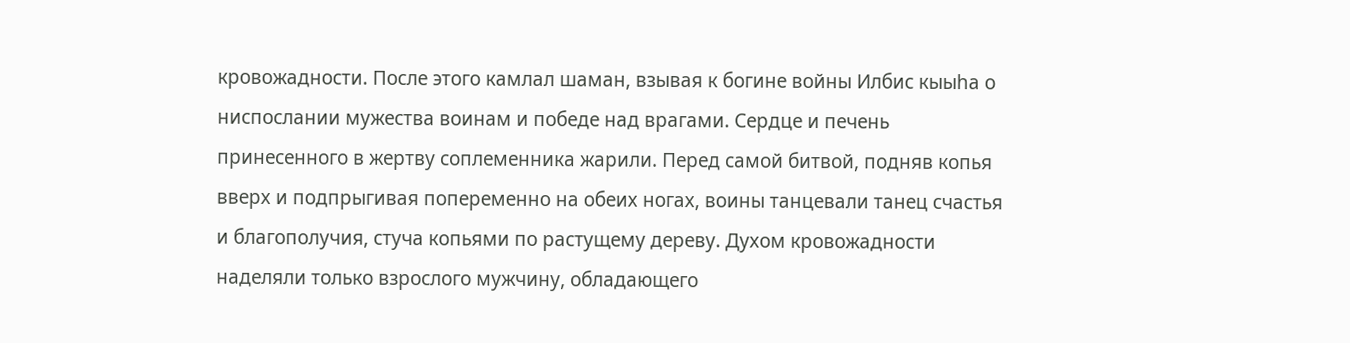кровожадности. После этого камлал шаман, взывая к богине войны Илбис кыыһа о ниспослании мужества воинам и победе над врагами. Сердце и печень принесенного в жертву соплеменника жарили. Перед самой битвой, подняв копья вверх и подпрыгивая попеременно на обеих ногах, воины танцевали танец счастья и благополучия, стуча копьями по растущему дереву. Духом кровожадности наделяли только взрослого мужчину, обладающего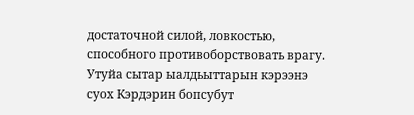достаточной силой, ловкостью, способного противоборствовать врагу. Утуйа сытар ыалдьыттарын кэрээнэ суох Кэрдэрин бопсубут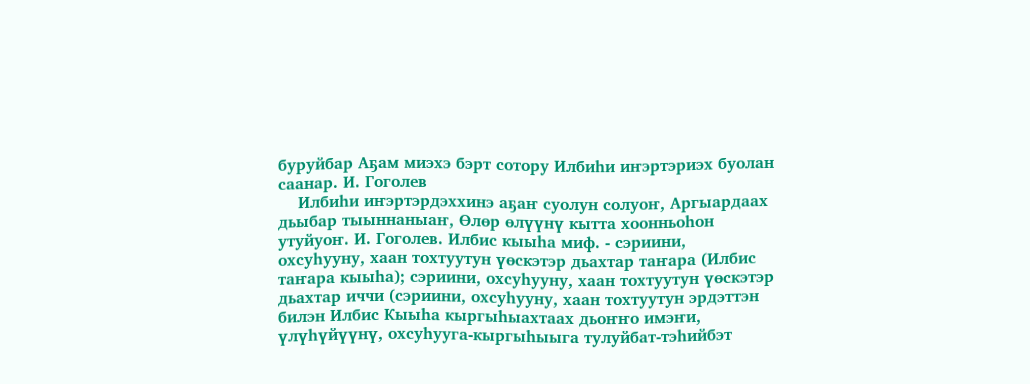буруйбар Аҕам миэхэ бэрт сотору Илбиһи иҥэртэриэх буолан саанар. И. Гоголев
    Илбиһи иҥэртэрдэххинэ аҕаҥ суолун солуоҥ, Аргыардаах дьыбар тыыннаныаҥ, Өлөр өлүүнү кытта хоонньоһон утуйуоҥ. И. Гоголев. Илбис кыыһа миф. - сэриини, охсуһууну, хаан тохтуутун үөскэтэр дьахтар таҥара (Илбис таҥара кыыһа); сэриини, охсуһууну, хаан тохтуутун үөскэтэр дьахтар иччи (сэриини, охсуһууну, хаан тохтуутун эрдэттэн билэн Илбис Кыыһа кыргыһыахтаах дьоҥҥо имэҥи, үлүһүйүүнү, охсуһууга-кыргыһыыга тулуйбат-тэһийбэт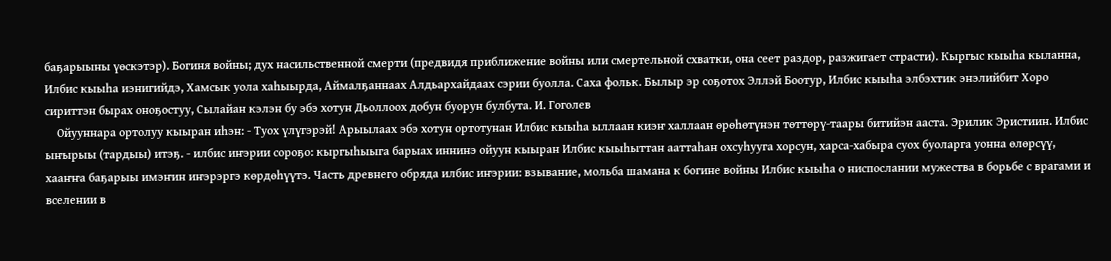баҕарыыны үөскэтэр). Богиня войны; дух насильственной смерти (предвидя приближение войны или смертельной схватки, она сеет раздор, разжигает страсти). Кыргыс кыыһа кыланна, Илбис кыыһа иэнигийдэ, Хамсык уола хаһыырда, Аймалҕаннаах Алдьархайдаах сэрии буолла. Саха фольк. Былыр эр соҕотох Эллэй Боотур, Илбис кыыһа элбэхтик энэлийбит Хоро сириттэн бырах оноҕостуу, Сылайан кэлэн бу эбэ хотун Дьоллоох добун буорун булбута. И. Гоголев
    Ойууннара ортолуу кыыран иһэн: - Туох үлүгэрэй! Арыылаах эбэ хотун ортотунан Илбис кыыһа ыллаан киэҥ халлаан өрөһөтүнэн төттөрү-таары битийэн ааста. Эрилик Эристиин. Илбис ыҥырыы (тардыы) итэҕ. - илбис иҥэрии сороҕо: кыргыһыыга барыах иннинэ ойуун кыыран Илбис кыыһыттан ааттаһан охсуһууга хорсун, харса-хабыра суох буоларга уонна өлөрсүү, хааҥҥа баҕарыы имэҥин иҥэрэргэ көрдөһүүтэ. Часть древнего обряда илбис иҥэрии: взывание, мольба шамана к богине войны Илбис кыыһа о ниспослании мужества в борьбе с врагами и вселении в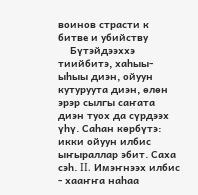воинов страсти к битве и убийству
    Бүтэйдээххэ тиийбитэ, хаһыы-ыһыы диэн, ойуун кутуруута диэн, өлөн эрэр сылгы саҥата диэн туох да сүрдээх үһү. Саһан көрбүтэ: икки ойуун илбис ыҥыраллар эбит. Саха сэһ. II. Имэҥнээх илбис - хааҥҥа наһаа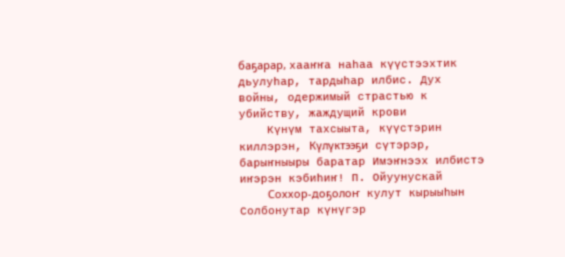баҕарар, хааҥҥа наһаа күүстээхтик дьулуһар, тардыһар илбис. Дух войны, одержимый страстью к убийству, жаждущий крови
    Күнүм тахсыыта, күүстэрин киллэрэн, Күлүктээҕи сүтэрэр, барыҥныыры баратар Имэҥнээх илбистэ иҥэрэн кэбиһиҥ! П. Ойуунускай
    Соххор-доҕолоҥ кулут кырыыһын Солбонутар күнүгэр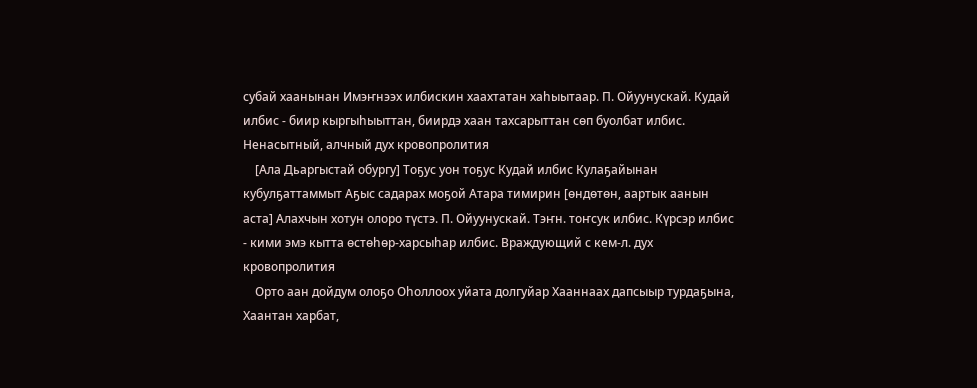субай хаанынан Имэҥнээх илбискин хаахтатан хаһыытаар. П. Ойуунускай. Кудай илбис - биир кыргыһыыттан, биирдэ хаан тахсарыттан сөп буолбат илбис. Ненасытный, алчный дух кровопролития
    [Ала Дьаргыстай обургу] Тоҕус уон тоҕус Кудай илбис Кулаҕайынан кубулҕаттаммыт Аҕыс садарах моҕой Атара тимирин [өндөтөн, аартык аанын аста] Алахчын хотун олоро түстэ. П. Ойуунускай. Тэҥн. тоҥсук илбис. Күрсэр илбис - кими эмэ кытта өстөһөр-харсыһар илбис. Враждующий с кем-л. дух кровопролития
    Орто аан дойдум олоҕо Оһоллоох уйата долгуйар Хааннаах дапсыыр турдаҕына, Хаантан харбат,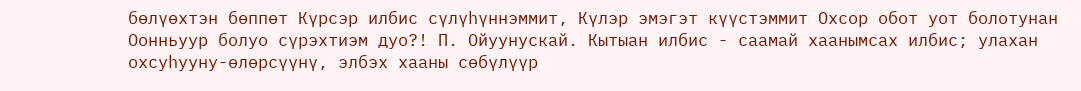бөлүөхтэн бөппөт Күрсэр илбис сүлүһүннэммит, Күлэр эмэгэт күүстэммит Охсор обот уот болотунан Оонньуур болуо сүрэхтиэм дуо?! П. Ойуунускай. Кытыан илбис - саамай хаанымсах илбис; улахан охсуһууну-өлөрсүүнү, элбэх хааны сөбүлүүр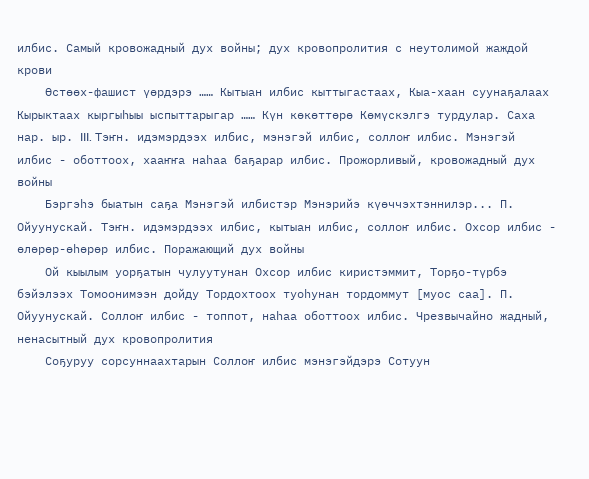илбис. Самый кровожадный дух войны; дух кровопролития с неутолимой жаждой крови
    Өстөөх-фашист үөрдэрэ …… Кытыан илбис кыттыгастаах, Кыа-хаан суунаҕалаах Кырыктаах кыргыһыы ыспыттарыгар …… Күн көкөттөрө Көмүскэлгэ турдулар. Саха нар. ыр. III. Тэҥн. идэмэрдээх илбис, мэнэгэй илбис, соллоҥ илбис. Мэнэгэй илбис - оботтоох, хааҥҥа наһаа баҕарар илбис. Прожорливый, кровожадный дух войны
    Бэргэһэ быатын саҕа Мэнэгэй илбистэр Мэнэрийэ күөччэхтэннилэр... П. Ойуунускай. Тэҥн. идэмэрдээх илбис, кытыан илбис, соллоҥ илбис. Охсор илбис - өлөрөр-өһөрөр илбис. Поражающий дух войны
    Ой кыылым уорҕатын чулуутунан Охсор илбис киристэммит, Торҕо-түрбэ бэйэлээх Томоонимээн дойду Тордохтоох туоһунан тордоммут [муос саа]. П. Ойуунускай. Соллоҥ илбис - топпот, наһаа оботтоох илбис. Чрезвычайно жадный, ненасытный дух кровопролития
    Соҕуруу сорсуннаахтарын Соллоҥ илбис мэнэгэйдэрэ Сотуун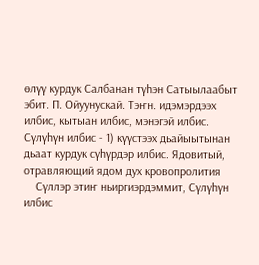өлүү курдук Салбанан түһэн Сатыылаабыт эбит. П. Ойуунускай. Тэҥн. идэмэрдээх илбис, кытыан илбис, мэнэгэй илбис. Сүлүһүн илбис - 1) күүстээх дьайыытынан дьаат курдук сүһүрдэр илбис. Ядовитый, отравляющий ядом дух кровопролития
    Сүллэр этиҥ ньиргиэрдэммит, Сүлүһүн илбис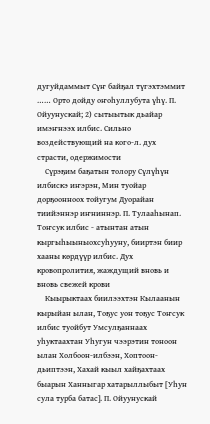дугуйдаммыт Сүҥ байҕал түгэхтэммит …… Орто дойду оҥоһуллубута үһү. П. Ойуунускай; 2) сытыытык дьайар имэҥнээх илбис. Сильно воздействующий на кого-л. дух страсти, одержимости
    Сүрэҕим баҕатын толору Сүлүһүн илбискэ иҥэрэн, Мин туойар дорҕоонноох тойугум Дуорайан тиийэннэр иҥниннэр. П. Тулааһынап. Тоҥсук илбис - атынтан атын кыргыһыыныохсуһууну, бииртэн биир хааны көрдүүр илбис. Дух кровопролития, жаждущий вновь и вновь свежей крови
    Кыырыктаах биилээхтэн Кылаанын кырыйан ылан, Тоҕус уон тоҕус Тоҥсук илбис туойбут Умсулҕаннаах уһуктаахтан Уһугун чээрэтин тоноон ылан Холбоон-илбээн, Хоптоон-дьиптээн, Хахай кыыл хайҕахтаах быарын Ханныгар хатарыллыбыт [Уһун сула турба батас]. П. Ойуунускай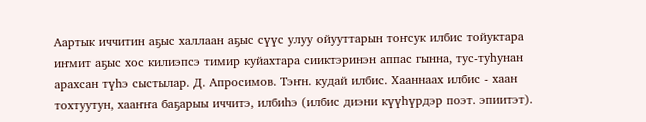Аартык иччитин аҕыс халлаан аҕыс сүүс улуу ойууттарын тоҥсук илбис тойуктара иҥмит аҕыс хос килиэпсэ тимир куйахтара сииктэринэн аппас гынна, тус-туһунан арахсан түһэ сыстылар. Д. Апросимов. Тэҥн. кудай илбис. Хааннаах илбис - хаан тохтуутун, хааҥҥа баҕарыы иччитэ, илбиһэ (илбис диэни күүһүрдэр поэт. эпиитэт).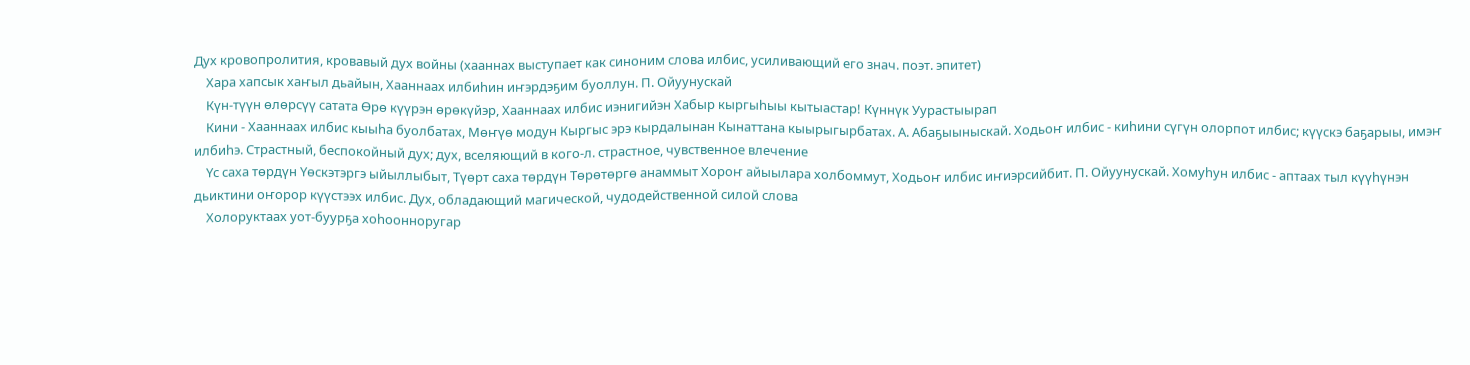Дух кровопролития, кровавый дух войны (хааннах выступает как синоним слова илбис, усиливающий его знач. поэт. эпитет)
    Хара хапсык хаҥыл дьайын, Хааннаах илбиһин иҥэрдэҕим буоллун. П. Ойуунускай
    Күн-түүн өлөрсүү сатата Өрө күүрэн өрөкүйэр, Хааннаах илбис иэнигийэн Хабыр кыргыһыы кытыастар! Күннүк Уурастыырап
    Кини - Хааннаах илбис кыыһа буолбатах, Мөҥүө модун Кыргыс эрэ кырдалынан Кынаттана кыырыгырбатах. А. Абаҕыыныскай. Ходьоҥ илбис - киһини сүгүн олорпот илбис; күүскэ баҕарыы, имэҥ илбиһэ. Страстный, беспокойный дух; дух, вселяющий в кого-л. страстное, чувственное влечение
    Үс саха төрдүн Үөскэтэргэ ыйыллыбыт, Түөрт саха төрдүн Төрөтөргө анаммыт Хороҥ айыылара холбоммут, Ходьоҥ илбис иҥиэрсийбит. П. Ойуунускай. Хомуһун илбис - аптаах тыл күүһүнэн дьиктини оҥорор күүстээх илбис. Дух, обладающий магической, чудодейственной силой слова
    Холоруктаах уот-буурҕа хоһоонноругар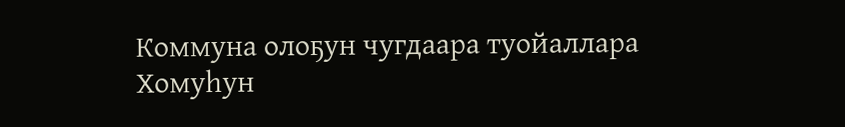Коммуна олоҕун чугдаара туойаллара Хомуһун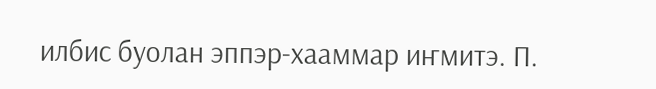илбис буолан эппэр-хааммар иҥмитэ. П.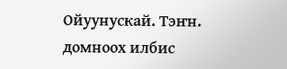Ойуунускай. Тэҥн. домноох илбис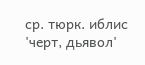ср. тюрк. иблис 'черт, дьявол'